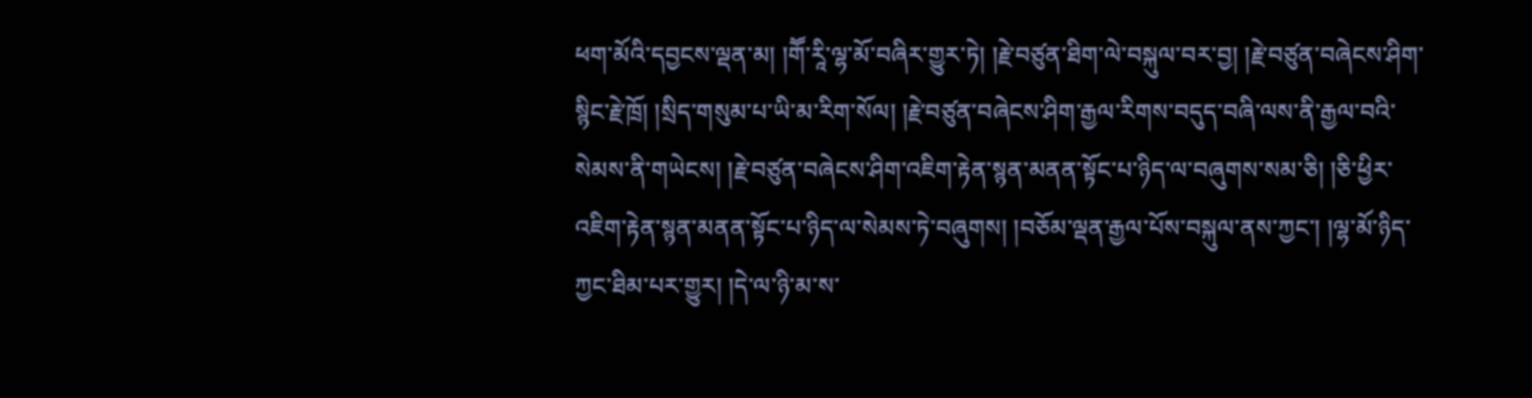ཕག་མོའི་དབྱངས་ལྡན་མ། །གཽ་རཱི་ལྷ་མོ་བཞིར་གྱུར་ཏེ། །རྗེ་བཙུན་ཐིག་ལེ་བསྐུལ་བར་བྱ། །རྗེ་བཙུན་བཞེངས་ཤིག་སྙིང་རྗེ་ཁྲོ། །སྲིད་གསུམ་པ་ཡི་མ་རིག་སོལ། །རྗེ་བཙུན་བཞེངས་ཤིག་རྒྱལ་རིགས་བདུད་བཞི་ལས་ནི་རྒྱལ་བའི་སེམས་ནི་གཡེངས། །རྗེ་བཙུན་བཞེངས་ཤིག་འཇིག་རྟེན་སྙན་མནན་སྟོང་པ་ཉིད་ལ་བཞུགས་སམ་ཅི། །ཅི་ཕྱིར་འཇིག་རྟེན་སྙན་མནན་སྟོང་པ་ཉིད་ལ་སེམས་ཏེ་བཞུགས། །བཅོམ་ལྡན་རྒྱལ་པོས་བསྐུལ་ནས་ཀྱང་། །ལྷ་མོ་ཉིད་ཀྱང་ཐིམ་པར་གྱུར། །དེ་ལ་ཉི་མ་ས་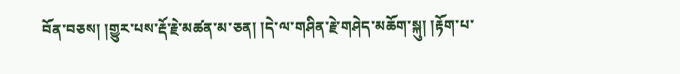བོན་བཅས། །གྱུར་པས་རྡོ་རྗེ་མཚན་མ་ཅན། །དེ་ལ་གཤིན་རྗེ་གཤེད་མཆོག་སྐུ། །རྟོག་པ་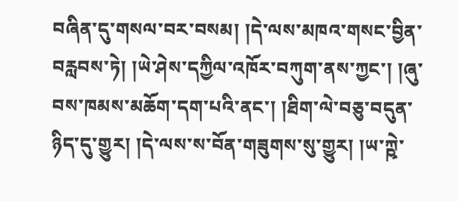བཞིན་དུ་གསལ་བར་བསམ། །དེ་ལས་མཁའ་གསང་བྱིན་བརླབས་ཏེ། །ཡེ་ཤེས་དཀྱིལ་འཁོར་བཀུག་ནས་ཀྱང་། །ཞུ་བས་ཁམས་མཆོག་དག་པའི་ནང་། །ཐིག་ལེ་བཅུ་བདུན་ཉིད་དུ་གྱུར། །དེ་ལས་ས་བོན་གཟུགས་སུ་གྱུར། །ཡ་ཀྵེ་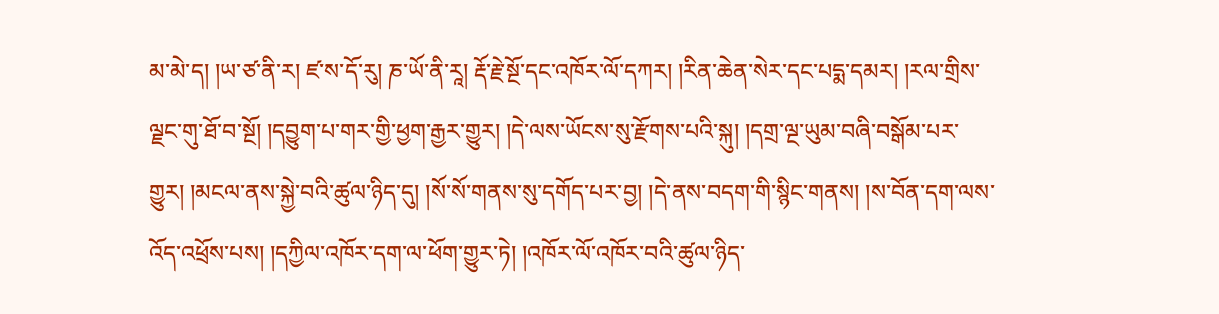མ་མེ་ད། །ཡ་ཙ་ནི་ར། ཛ་ས་དོ་རུ། ཎ་ཡོ་ནི་རཱ། རྡོ་རྗེ་སྔོ་དང་འཁོར་ལོ་དཀར། །རིན་ཆེན་སེར་དང་པདྨ་དམར། །རལ་གྲིས་ལྗང་གུ་ཐོ་བ་སྔོ། །དབྱུག་པ་གར་གྱི་ཕྱག་རྒྱར་གྱུར། །དེ་ལས་ཡོངས་སུ་རྫོགས་པའི་སྐུ། །དགྲ་ལྔ་ཡུམ་བཞི་བསྒོམ་པར་གྱུར། །མངལ་ནས་སྐྱེ་བའི་ཚུལ་ཉིད་དུ། །སོ་སོ་གནས་སུ་དགོད་པར་བྱ། །དེ་ནས་བདག་གི་སྙིང་གནས། །ས་བོན་དག་ལས་འོད་འཕྲོས་པས། །དཀྱིལ་འཁོར་དག་ལ་ཕོག་གྱུར་ཏེ། །འཁོར་ལོ་འཁོར་བའི་ཚུལ་ཉིད་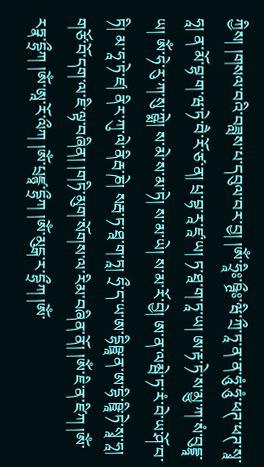ཀྱིས། །གསལ་བའི་བཟླས་པ་དབུལ་བར་བྱ། །ཨོཾ་ཧྲཱིཿ་ཥྚྲྀཿ་ཝི་ཀྲྀ་ཏཱ་ན་ན་ཧཱུཾ་ཧཱུཾ་ཕཊ་ཕཊ་སྭཱ་ཧཱ། ན་མོ་བྷ་ག་ཝ་ཏེ་བཻ་རོ་ཙ་ན། པྲ་བྷ་རཱ་ཛཱ་ཡ། ཏ་ཐཱ་ག་ཏཱ་ཡ། ཨ་རྟ་ཏེ་ས་མྱུ་ཀ་སཾ་བུདྡྷཱ་ཡ། ཨོཾ་ཧེ་རུ་ཀ་སུ་ཀྵྨེ། ས་མེ་ས་མ་ཏེ། ས་མ་ཡེ། ས་མ་རོ་བྱེ། ཨ་ན་ལམྦེ་ཏ་རཾ་བེ་ཡ་ཤོ་བ་ཏི། མ་ཧཱ་ཏེ་ཛ། ནིར་ཀུ་ལེ་ནིརྦ་ཎེ། སརྦ་ཏ་ཐཱ་ག་ཏཱ། ཧྲྀ་ད་ཡ་ཨ་དྷིཥྛཱ་ན་ཨ་དྷི་ཥྛཱི་ཏེ་སྭཱ་ཧཱ། གཙོ་བོ་དག་ལ་ཇི་ལྟ་བཞིན། །གཏི་མུག་སོགས་ལ་རིམ་བཞིན་ནོ། །ཨོཾ་ཇི་ན་ཛིཀ །ཨོཾ་རཏྣ་དྷྲྀཀ །ཨོཾ་ཨཱ་རོ་ལྀཀ །ཨོཾ་པྲཛྙཱ་དྷྲྀཀ །ཨོཾ་མུངྒ་ར་དྷྲྀཀ །ཨོཾ་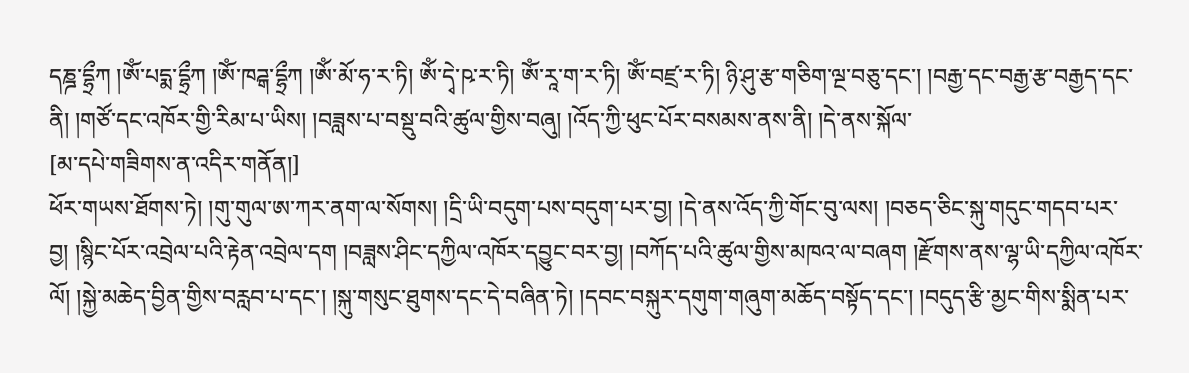དཎྜ་དྷྲྀཀ །ཨོཾ་པདྨ་དྷྲྀཀ །ཨོཾ་ཁཌྒ་དྷྲྀཀ །ཨོཾ་མོ་ཧ་ར་ཏི། ཨོཾ་དྭེ་ཥ་ར་ཏི། ཨོཾ་རཱ་ག་ར་ཏི། ཨོཾ་བཛྲ་ར་ཏི། ཉི་ཤུ་རྩ་གཅིག་ལྔ་བཅུ་དང་། །བརྒྱ་དང་བརྒྱ་རྩ་བརྒྱད་དང་ནི། །གཙོ་དང་འཁོར་གྱི་རིམ་པ་ཡིས། །བཟླས་པ་བསྡུ་བའི་ཚུལ་གྱིས་བཞུ། །འོད་ཀྱི་ཕུང་པོར་བསམས་ནས་ནི། །དེ་ནས་སྐོལ་
[མ་དཔེ་གཟིགས་ན་འདིར་གནོན།]
ཕོར་གཡས་ཐོགས་ཏེ། །གུ་གུལ་ཨ་ཀར་ནག་ལ་སོགས། །དྲི་ཡི་བདུག་པས་བདུག་པར་བྱ། །དེ་ནས་འོད་ཀྱི་གོང་བུ་ལས། །བཅད་ཅིང་སྐུ་གདུང་གདབ་པར་བྱ། །སྙིང་པོར་འབྲེལ་པའི་རྟེན་འབྲེལ་དག །བཟླས་ཤིང་དཀྱིལ་འཁོར་དབྱུང་བར་བྱ། །བཀོད་པའི་ཚུལ་གྱིས་མཁའ་ལ་བཞག །རྫོགས་ནས་ལྷ་ཡི་དཀྱིལ་འཁོར་ལོ། །སྐྱེ་མཆེད་བྱིན་གྱིས་བརླབ་པ་དང་། །སྐུ་གསུང་ཐུགས་དང་དེ་བཞིན་ཏེ། །དབང་བསྐུར་དགུག་གཞུག་མཆོད་བསྟོད་དང་། །བདུད་རྩི་མྱང་གིས་སྨིན་པར་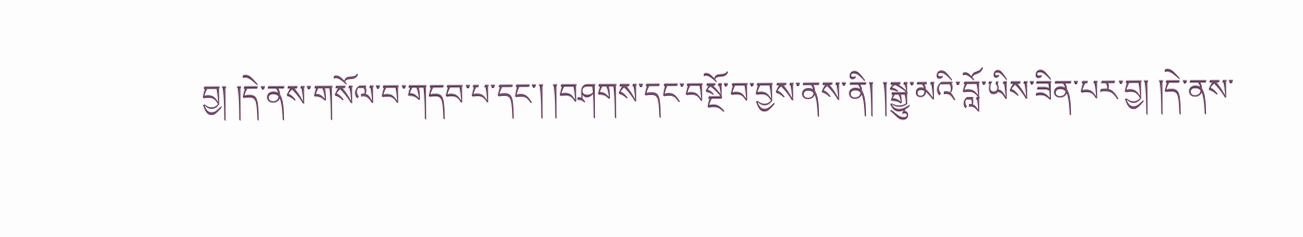བྱ། །དེ་ནས་གསོལ་བ་གདབ་པ་དང་། །བཤགས་དང་བསྔོ་བ་བྱས་ནས་ནི། །སྒྱུ་མའི་བློ་ཡིས་ཟིན་པར་བྱ། །དེ་ནས་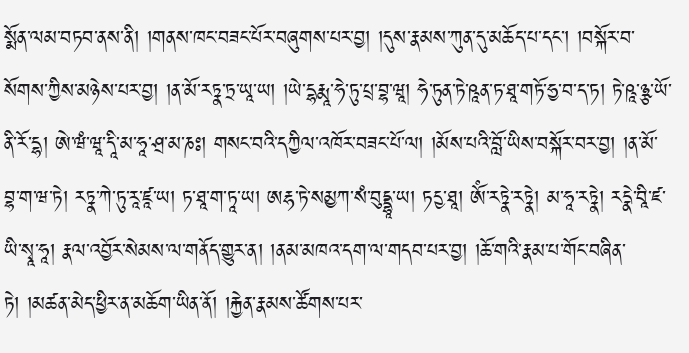སྨོན་ལམ་བཏབ་ནས་ནི། །གནས་ཁང་བཟང་པོར་བཞུགས་པར་བྱ། །དུས་རྣམས་ཀུན་དུ་མཆོད་པ་དང་། །བསྐོར་བ་སོགས་ཀྱིས་མཉེས་པར་བྱ། །ན་མོ་རཏྣ་ཏྲ་ཡཱ་ཡ། །ཡེ་དྷརྨཱ་ཧེ་ཏུ་པྲ་བྷ་ཝཱ། ཧེ་ཏུན་ཏེ་ཥཱན་ཏ་ཐཱ་གཏོ་ཧྱ་བ་ད་ཏ། ཏེ་ཥཱ་ཉྩ་ཡོ་ནི་རོ་དྷ། ཨེ་ཝཾ་ཝཱ་དཱི་མ་ཧཱ་ཤྲ་མ་ཎཿ། གསང་བའི་དཀྱིལ་འཁོར་བཟང་པོ་ལ། །མོས་པའི་བློ་ཡིས་བསྐོར་བར་བྱ། །ན་མོ་བྷ་ག་ཝ་ཏེ། རཏྣ་ཀེ་ཏུ་རཱ་ཛཱ་ཡ། ཏ་ཐཱ་ག་ཏཱ་ཡ། ཨརྷ་ཏེ་སམྱཀ་སཾ་བུདྡྷཱ་ཡ། ཏདྱ་ཐཱ། ཨོཾ་རཏྣེ་རཏྣེ། མ་ཧཱ་རཏྣེ། རདྣེ་བཱི་ཛ་ཡི་སྭཱ་ཧཱ། རྣལ་འབྱོར་སེམས་ལ་གནོད་གྱུར་ན། །ནམ་མཁའ་དག་ལ་གདབ་པར་བྱ། །ཆོ་གའི་རྣམ་པ་གོང་བཞིན་ཏེ། །མཚན་མེད་ཕྱིར་ན་མཆོག་ཡིན་ནོ། །རྐྱེན་རྣམས་ཚོགས་པར་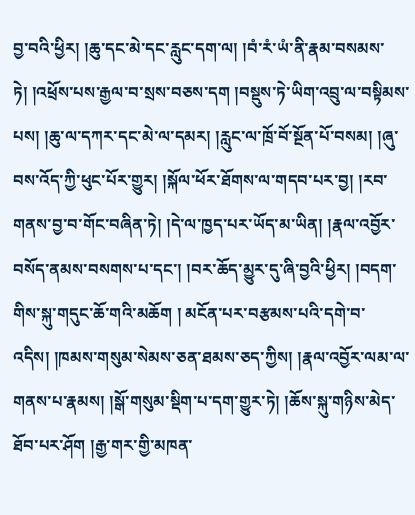བྱ་བའི་ཕྱིར། །ཆུ་དང་མེ་དང་རླུང་དག་ལ། །བཾ་རཾ་ཡཾ་ནི་རྣམ་བསམས་ཏེ། །འཕྲོས་པས་རྒྱལ་བ་སྲས་བཅས་དག །བསྡུས་ཏེ་ཡིག་འབྲུ་ལ་བསྟིམས་པས། །ཆུ་ལ་དཀར་དང་མེ་ལ་དམར། །རླུང་ལ་ཁྲོ་བོ་སྔོན་པོ་བསམ། །ཞུ་བས་འོད་ཀྱི་ཕུང་པོར་གྱུར། །སྐོལ་ཕོར་ཐོགས་ལ་གདབ་པར་བྱ། །རབ་གནས་བྱ་བ་གོང་བཞིན་ཏེ། །དེ་ལ་ཁྱད་པར་ཡོད་མ་ཡིན། །རྣལ་འབྱོར་བསོད་ནམས་བསགས་པ་དང་། །བར་ཆོད་མྱུར་དུ་ཞི་བྱའི་ཕྱིར། །བདག་གིས་སྐུ་གདུང་ཆོ་གའི་མཆོག ། མངོན་པར་བརྩམས་པའི་དགེ་བ་འདིས། །ཁམས་གསུམ་སེམས་ཅན་ཐམས་ཅད་ཀྱིས། །རྣལ་འབྱོར་ལམ་ལ་གནས་པ་རྣམས། །སྒོ་གསུམ་སྡིག་པ་དག་གྱུར་ཏེ། །ཆོས་སྐུ་གཉིས་མེད་ཐོབ་པར་ཤོག །རྒྱ་གར་གྱི་མཁན་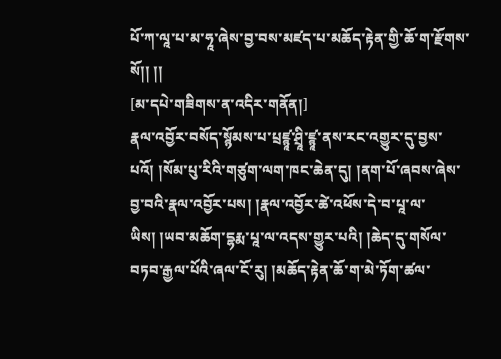པོ་ཀ་ལཱ་པ་མ་ཧཱ་ཞེས་བྱ་བས་མཛད་པ་མཆོད་རྟེན་གྱི་ཆོ་ག་རྫོགས་སོ།། །།
[མ་དཔེ་གཟིགས་ན་འདིར་གནོན།]
རྣལ་འབྱོར་བསོད་སྙོམས་པ་པྲཛྙཱ་ཤྲཱི་ཛྙཱ་ནས་རང་འགྱུར་དུ་བྱས་པའོ། །སོམ་པུ་རིའི་གཙུག་ལག་ཁང་ཆེན་དུ། །ནག་པོ་ཞབས་ཞེས་བྱ་བའི་རྣལ་འབྱོར་པས། །རྣལ་འབྱོར་ཚེ་འཕོས་དེ་བ་པཱ་ལ་ཡིས། །ཡབ་མཆོག་དྷརྨ་པཱ་ལ་འདས་གྱུར་པའི། །ཆེད་དུ་གསོལ་བཏབ་རྒྱལ་པོའི་ཞལ་ངོ་རུ། །མཆོད་རྟེན་ཆོ་ག་མེ་ཏོག་ཚལ་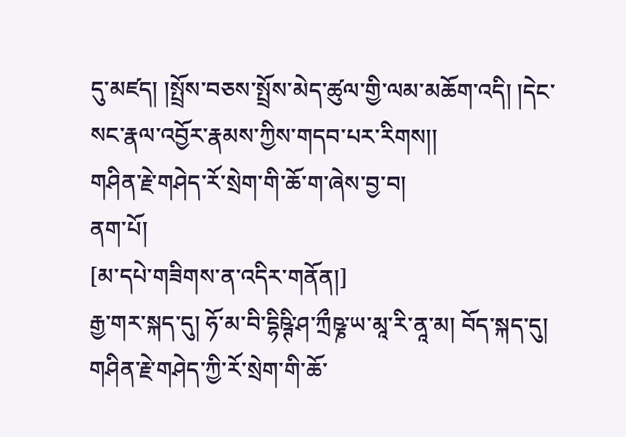དུ་མཛད། །སྤྲོས་བཅས་སྤྲོས་མེད་ཚུལ་གྱི་ལམ་མཆོག་འདི། །དེང་སང་རྣལ་འབྱོར་རྣམས་ཀྱིས་གདབ་པར་རིགས།།
གཤིན་རྗེ་གཤེད་རོ་སྲེག་གི་ཆོ་ག་ཞེས་བྱ་བ།
ནག་པོ།
[མ་དཔེ་གཟིགས་ན་འདིར་གནོན།]
རྒྱ་གར་སྐད་དུ། ཧོ་མ་བི་དྷིཥྚི་ཤ་ཀྲྀཥྞ་ཡ་མཱ་རི་ནཱ་མ། བོད་སྐད་དུ། གཤིན་རྗེ་གཤེད་ཀྱི་རོ་སྲེག་གི་ཆོ་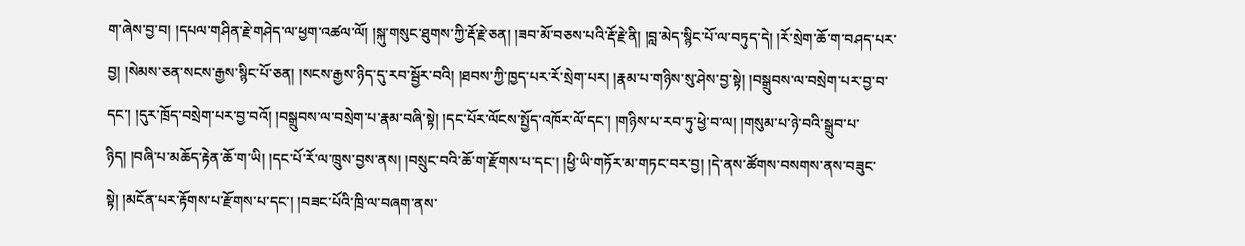ག་ཞེས་བྱ་བ། །དཔལ་གཤིན་རྗེ་གཤེད་ལ་ཕྱག་འཚལ་ལོ། །སྐུ་གསུང་ཐུགས་ཀྱི་རྡོ་རྗེ་ཅན། །ཟབ་མོ་བཅས་པའི་རྡོ་རྗེ་ནི། །བླ་མེད་སྙིང་པོ་ལ་བཏུད་དེ། །རོ་སྲེག་ཆོ་ག་བཤད་པར་བྱ། །སེམས་ཅན་སངས་རྒྱས་སྙིང་པོ་ཅན། །སངས་རྒྱས་ཉིད་དུ་རབ་སྦྱོར་བའི། །ཐབས་ཀྱི་ཁྱད་པར་རོ་སྲེག་པར། །རྣམ་པ་གཉིས་སུ་ཤེས་བྱ་སྟེ། །བསྒྲུབས་ལ་བསྲེག་པར་བྱ་བ་དང་། །དུར་ཁྲོད་བསྲེག་པར་བྱ་བའོ། །བསྒྲུབས་ལ་བསྲེག་པ་རྣམ་བཞི་སྟེ། །དང་པོར་ལོངས་སྤྱོད་འཁོར་ལོ་དང་། །གཉིས་པ་རབ་ཏུ་ཕྱེ་བ་ལ། །གསུམ་པ་ཉེ་བའི་སྒྲུབ་པ་ཉིད། །བཞི་པ་མཆོད་རྟེན་ཆོ་ག་ཡི། །དང་པོ་རོ་ལ་ཁྲུས་བྱས་ནས། །བསྲུང་བའི་ཆོ་ག་རྫོགས་པ་དང་། །ཕྱི་ཡི་གཏོར་མ་གཏང་བར་བྱ། །དེ་ནས་ཚོགས་བསགས་ནས་བཟུང་སྟེ། །མངོན་པར་རྟོགས་པ་རྫོགས་པ་དང་། །བཟང་པོའི་ཁྲི་ལ་བཞག་ནས་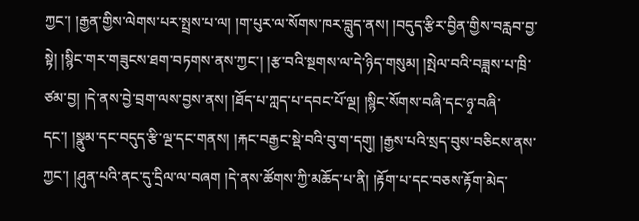ཀྱང་། །རྒྱན་གྱིས་ལེགས་པར་སྤྲས་པ་ལ། །ག་པུར་ལ་སོགས་ཁར་བླུད་ནས། །བདུད་རྩིར་བྱིན་གྱིས་བརླབ་བྱ་སྟེ། །སྙིང་གར་གཟུངས་ཐག་བཏགས་ནས་ཀྱང་། །རྩ་བའི་སྔགས་ལ་དེ་ཉིད་གསུམ། །སྤེལ་བའི་བཟླས་པ་ཁྲི་ཙམ་བྱ། །དེ་ནས་བྱེ་བྲག་ལས་བྱས་ནས། །ཐོད་པ་ཀླད་པ་དབང་པོ་ལྔ། །སྙིང་སོགས་བཞི་དང་ཉྭ་བཞི་དང་། །སྣུམ་དང་བདུད་རྩི་ལྔ་དང་གནས། །རྐང་བརྒྱང་སྡེ་བའི་བུ་ག་དགུ། །རྒྱས་པའི་སྲད་བུས་བཅིངས་ནས་ཀྱང་། །ཤུན་པའི་ནང་དུ་དྲིལ་ལ་བཞག །དེ་ནས་ཚོགས་ཀྱི་མཆོད་པ་ནི། །རྟོག་པ་དང་བཅས་རྟོག་མེད་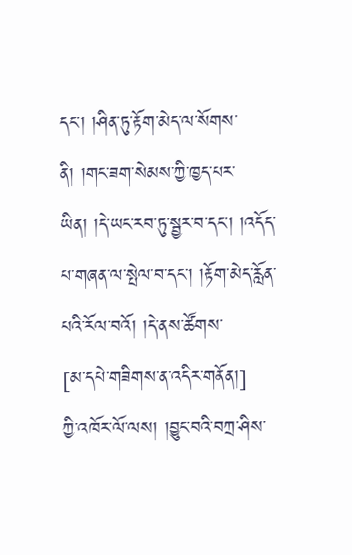དང་། །ཤིན་ཏུ་རྟོག་མེད་ལ་སོགས་ནི། །གང་ཟག་སེམས་ཀྱི་ཁྱད་པར་ཡིན། །དེ་ཡང་རབ་ཏུ་སྦྱར་བ་དང་། །འདོད་པ་གཞན་ལ་སྤེལ་བ་དང་། །རྟོག་མེད་རློན་པའི་རོལ་བའོ། །དེ་ནས་ཚོགས་
[མ་དཔེ་གཟིགས་ན་འདིར་གནོན།]
ཀྱི་འཁོར་ལོ་ལས། །བྱུང་བའི་བཀྲ་ཤིས་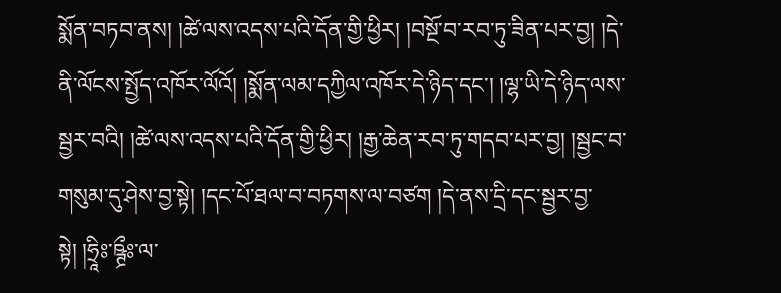སྨོན་བཏབ་ནས། །ཚེ་ལས་འདས་པའི་དོན་གྱི་ཕྱིར། །བསྔོ་བ་རབ་ཏུ་ཟིན་པར་བྱ། །དེ་ནི་ལོངས་སྤྱོད་འཁོར་ལོའོ། །སྨོན་ལམ་དཀྱིལ་འཁོར་དེ་ཉིད་དང་། །ལྷ་ཡི་དེ་ཉིད་ལས་སྦྱར་བའི། །ཚེ་ལས་འདས་པའི་དོན་གྱི་ཕྱིར། །རྒྱ་ཆེན་རབ་ཏུ་གདབ་པར་བྱ། །སྦྱང་བ་གསུམ་དུ་ཤེས་བྱ་སྟེ། །དང་པོ་ཐལ་བ་བཏགས་ལ་བཙག །དེ་ནས་དྲི་དང་སྦྱར་བྱ་སྟེ། །ཧྲཱིཿ་ཥྚྲྀཿ་ལ་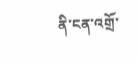ནི་ངན་འགྲོ་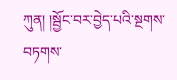ཀུན། །སྦྱོང་བར་བྱེད་པའི་སྔགས་བཏགས་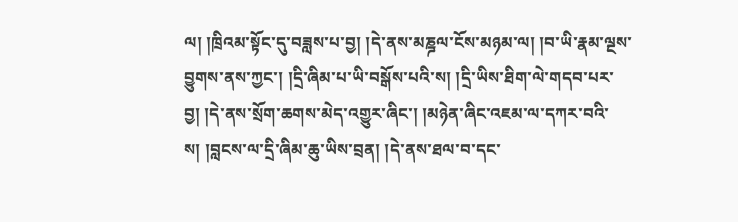ལ། །ཁྲིའམ་སྟོང་དུ་བཟླས་པ་བྱ། །དེ་ནས་མཎྜལ་ངོས་མཉམ་ལ། །བ་ཡི་རྣམ་ལྔས་བྱུགས་ནས་ཀྱང་། །དྲི་ཞིམ་པ་ཡི་བསྒོས་པའི་ས། །དྲི་ཡིས་ཐིག་ལེ་གདབ་པར་བྱ། །དེ་ནས་སྲོག་ཆགས་མེད་འགྱུར་ཞིང་། །མཉེན་ཞིང་འཇམ་ལ་དཀར་བའི་ས། །བླངས་ལ་དྲི་ཞིམ་ཆུ་ཡིས་བྲན། །དེ་ནས་ཐལ་བ་དང་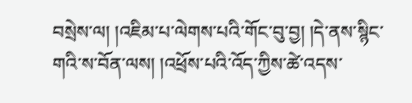བསྲེས་ལ། །འཇིམ་པ་ལེགས་པའི་གོང་བུ་བྱ། །དེ་ནས་སྙིང་གའི་ས་བོན་ལས། །འཕྲོས་པའི་འོད་ཀྱིས་ཚེ་འདས་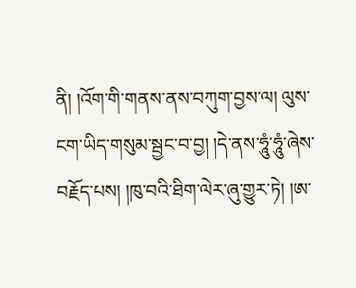ནི། །འོག་གི་གནས་ནས་བཀུག་བྱས་ལ། ལུས་ངག་ཡིད་གསུམ་སྦྱང་བ་བྱ། །དེ་ནས་ཧཱུཾ་ཧཱུཾ་ཞེས་བརྗོད་པས། །ཁུ་བའི་ཐིག་ལེར་ཞུ་གྱུར་ཏེ། །ཨ་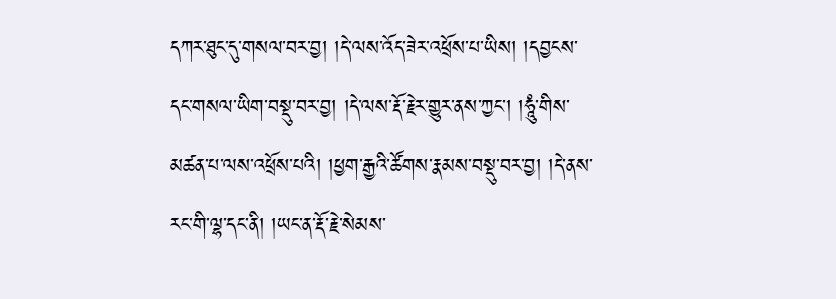དཀར་ཐུང་དུ་གསལ་བར་བྱ། །དེ་ལས་འོད་ཟེར་འཕྲོས་པ་ཡིས། །དབྱངས་དང་གསལ་ཡིག་བསྡུ་བར་བྱ། །དེ་ལས་རྡོ་རྗེར་གྱུར་ནས་ཀྱང་། །ཧཱུཾ་གིས་མཚན་པ་ལས་འཕྲོས་པའི། །ཕྱག་རྒྱའི་ཚོགས་རྣམས་བསྡུ་བར་བྱ། །དེ་ནས་རང་གི་ལྷ་དང་ནི། །ཡང་ན་རྡོ་རྗེ་སེམས་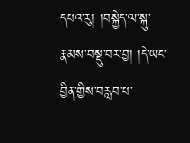དཔའ་རུ། །བསྐྱེད་ལ་སྐུ་རྣམས་བསྡུ་བར་བྱ། །དེ་ཡང་བྱིན་གྱིས་བརླབ་པ་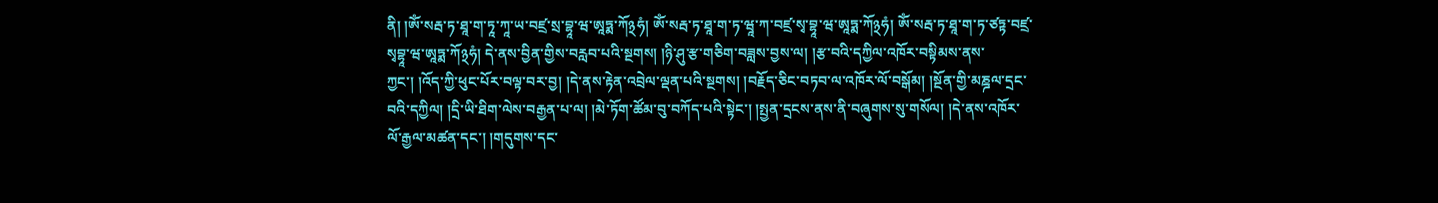ནི། །ཨོཾ་སརྦ་ཏ་ཐཱ་ག་ཏཱ་ཀཱ་ཡ་བཛྲ་སྲ་བྷཱ་ཝ་ཨཱཏྨ་ཀོ྅ཧཾ། ཨོཾ་སརྦ་ཏ་ཐཱ་ག་ཏ་ཝཱ་ཀ་བཛྲ་སྭ་བྷཱ་ཝ་ཨཱཏྨ་ཀོ྅ཧཾ། ཨོཾ་སརྦ་ཏ་ཐཱ་ག་ཏ་ཙཏྟ་བཛྲ་སྭབྷཱ་ཝ་ཨཱཏྨ་ཀོ྅ཧཾ། དེ་ནས་བྱིན་གྱིས་བརླབ་པའི་སྔགས། །ཉི་ཤུ་རྩ་གཅིག་བཟླས་བྱས་ལ། །རྩ་བའི་དཀྱིལ་འཁོར་བསྟིམས་ནས་ཀྱང་། །འོད་ཀྱི་ཕུང་པོར་བལྟ་བར་བྱ། །དེ་ནས་རྟེན་འབྲེལ་ལྡན་པའི་སྔགས། །བརྗོད་ཅིང་བཏབ་ལ་འཁོར་ལོ་བསྒོམ། །སྔོན་གྱི་མཎྜལ་དྲང་བའི་དཀྱིལ། །དྲི་ཡི་ཐིག་ལེས་བརྒྱན་པ་ལ། །མེ་ཏོག་ཚོམ་བུ་བཀོད་པའི་སྟེང་། །སྤྱན་དྲངས་ནས་ནི་བཞུགས་སུ་གསོལ། །དེ་ནས་འཁོར་ལོ་རྒྱལ་མཚན་དང་། །གདུགས་དང་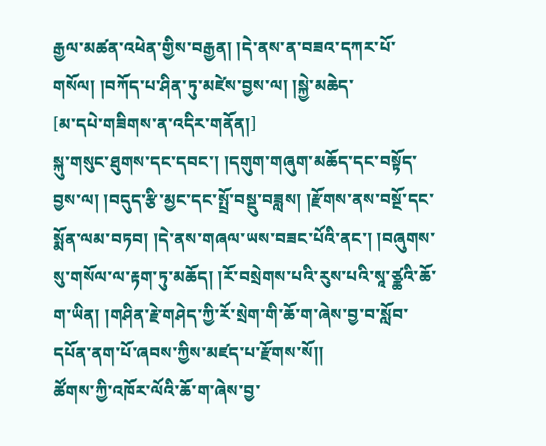རྒྱལ་མཚན་འཕེན་གྱིས་བརྒྱན། །དེ་ནས་ན་བཟའ་དཀར་པོ་གསོལ། །བཀོད་པ་ཤིན་ཏུ་མཛེས་བྱས་ལ། །སྐྱེ་མཆེད་
[མ་དཔེ་གཟིགས་ན་འདིར་གནོན།]
སྐུ་གསུང་ཐུགས་དང་དབང་། །དགུག་གཞུག་མཆོད་དང་བསྟོད་བྱས་ལ། །བདུད་རྩི་མྱང་དང་སྤྲོ་བསྡུ་བཟླས། །རྫོགས་ནས་བསྔོ་དང་སྨོན་ལམ་བཏབ། །དེ་ནས་གཞལ་ཡས་བཟང་པོའི་ནང་། །བཞུགས་སུ་གསོལ་ལ་རྟག་ཏུ་མཆོད། །རོ་བསྲེགས་པའི་རུས་པའི་སཱ་ཙྪའི་ཆོ་ག་ཡིན། །གཤིན་རྗེ་གཤེད་ཀྱི་རོ་སྲེག་གི་ཆོ་ག་ཞེས་བྱ་བ་སློབ་དཔོན་ནག་པོ་ཞབས་ཀྱིས་མཛད་པ་རྫོགས་སོ།།
ཚོགས་ཀྱི་འཁོར་ལོའི་ཆོ་ག་ཞེས་བྱ་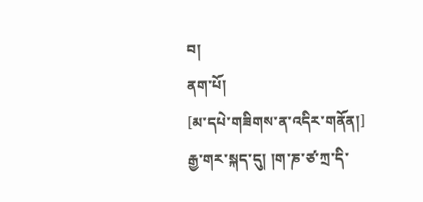བ།
ནག་པོ།
[མ་དཔེ་གཟིགས་ན་འདིར་གནོན།]
རྒྱ་གར་སྐད་དུ། །ག་ཎ་ཙ་ཀྲ་དི་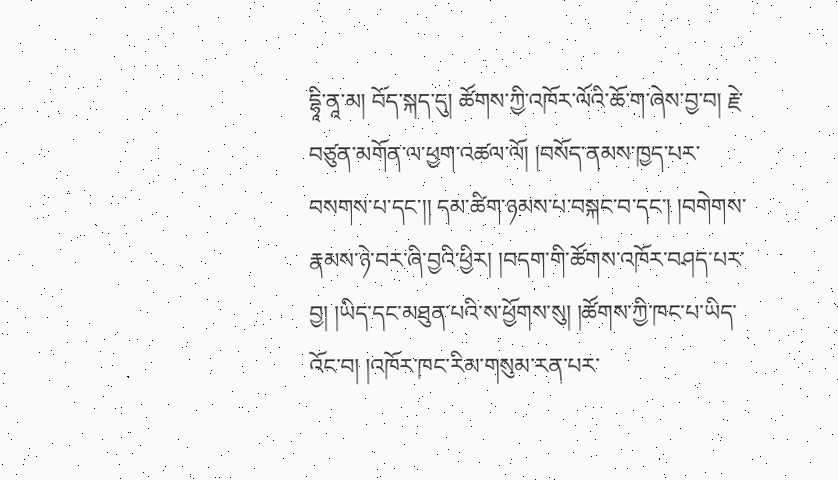དྷཱི་ནཱ་མ། བོད་སྐད་དུ། ཚོགས་ཀྱི་འཁོར་ལོའི་ཆོ་ག་ཞེས་བྱ་བ། རྗེ་བཙུན་མགོན་ལ་ཕྱག་འཚལ་ལོ། །བསོད་ནམས་ཁྱད་པར་བསགས་པ་དང་།། དམ་ཚིག་ཉམས་པ་བསྐང་བ་དང་། །བགེགས་རྣམས་ཉེ་བར་ཞི་བྱའི་ཕྱིར། །བདག་གི་ཚོགས་འཁོར་བཤད་པར་བྱ། །ཡིད་དང་མཐུན་པའི་ས་ཕྱོགས་སུ། །ཚོགས་ཀྱི་ཁང་པ་ཡིད་འོང་བ། །འཁོར་ཁང་རིམ་གསུམ་རན་པར་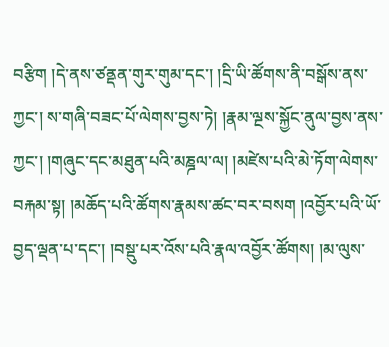བརྩིག །དེ་ནས་ཙནྡན་གུར་གུམ་དང་། །དྲི་ཡི་ཚོགས་ནི་བསྒོས་ནས་ཀྱང་། ས་གཞི་བཟང་པོ་ལེགས་བྱས་ཏེ། །རྣམ་ལྔས་སྐྱོང་ནུལ་བྱས་ནས་ཀྱང་། །གཞུང་དང་མཐུན་པའི་མཎྜལ་ལ། །མཛེས་པའི་མེ་ཏོག་ལེགས་བརྐམ་སྟ། །མཆོད་པའི་ཚོགས་རྣམས་ཚང་བར་བསག །འབྱོར་པའི་ཡོ་བྱད་ལྡན་པ་དང་། །བསྡུ་པར་འོས་པའི་རྣལ་འབྱོར་ཚོགས། །མ་ལུས་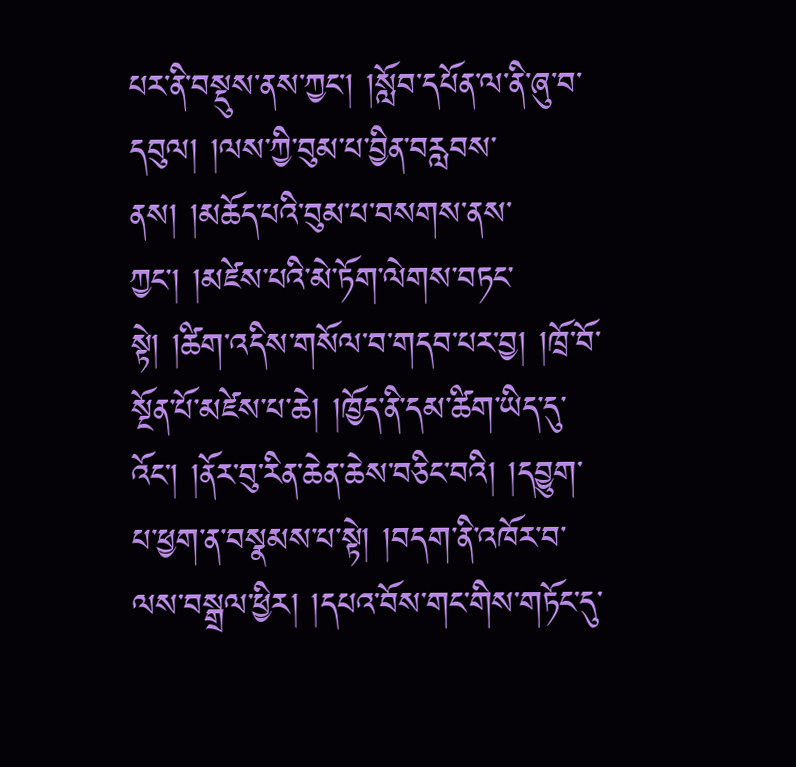པར་ནི་བསྡུས་ནས་ཀྱང་། །སློབ་དཔོན་ལ་ནི་ཞུ་བ་དབུལ། །ལས་ཀྱི་བུམ་པ་བྱིན་བརླབས་ནས། །མཆོད་པའི་བུམ་པ་བསགས་ནས་ཀྱང་། །མཛེས་པའི་མེ་ཏོག་ལེགས་བཏང་སྟེ། །ཚིག་འདིས་གསོལ་བ་གདབ་པར་བྱ། །ཁྲོ་བོ་སྔོན་པོ་མཛེས་པ་ཆེ། །ཁྱོད་ནི་དམ་ཚིག་ཡིད་དུ་འོང་། །ནོར་བུ་རིན་ཆེན་ཆེས་བཅིང་བའི། །དབྱུག་པ་ཕྱག་ན་བསྣམས་པ་སྟེ། །བདག་ནི་འཁོར་བ་ལས་བསྒྲལ་ཕྱིར། །དཔའ་བོས་གང་གིས་གཏོང་དུ་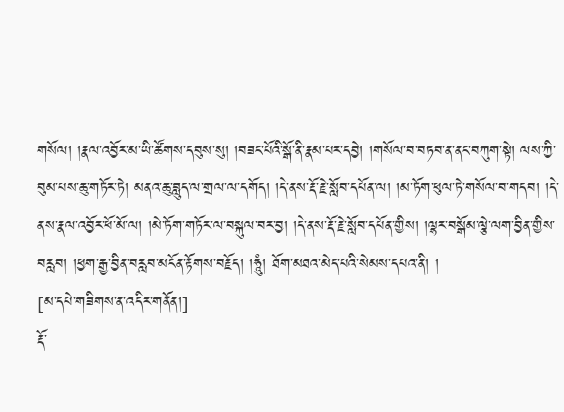གསོལ། །རྣལ་འབྱོར་མ་ཡི་ཚོགས་དབུས་སུ། །བཟང་པོའི་སྒོ་ནི་རྣམ་པར་དབྱེ། །གསོལ་བ་བཏབ་ན་ནང་བཀུག་སྟེ། ལས་ཀྱི་བུམ་པས་ཆུ་གཏོར་ཏེ། མནའ་ཆུ་བླུད་ལ་གྲལ་ལ་དགོད། །དེ་ནས་རྡོ་རྗེ་སློབ་དཔོན་ལ། །མ་ཏོག་ཕུལ་ཏེ་གསོལ་བ་གདབ། །དེ་ནས་རྣལ་འབྱོར་ཕོ་མོ་ལ། །མེ་ཏོག་གཏོར་ལ་བསྐུལ་བར་བྱ། །དེ་ནས་རྡོ་རྗེ་སློབ་དཔོན་གྱིས། །ལྷར་བསྒོམ་ལྕེ་ལག་བྱིན་གྱིས་བརླབ། །ཕྱག་རྒྱ་བྱིན་བརླབ་མངོན་རྟོགས་བརྗོད། །ཧཱུཾ། ཐོག་མཐའ་མེད་པའི་སེམས་དཔའ་ནི། །
[མ་དཔེ་གཟིགས་ན་འདིར་གནོན།]
རྡོ་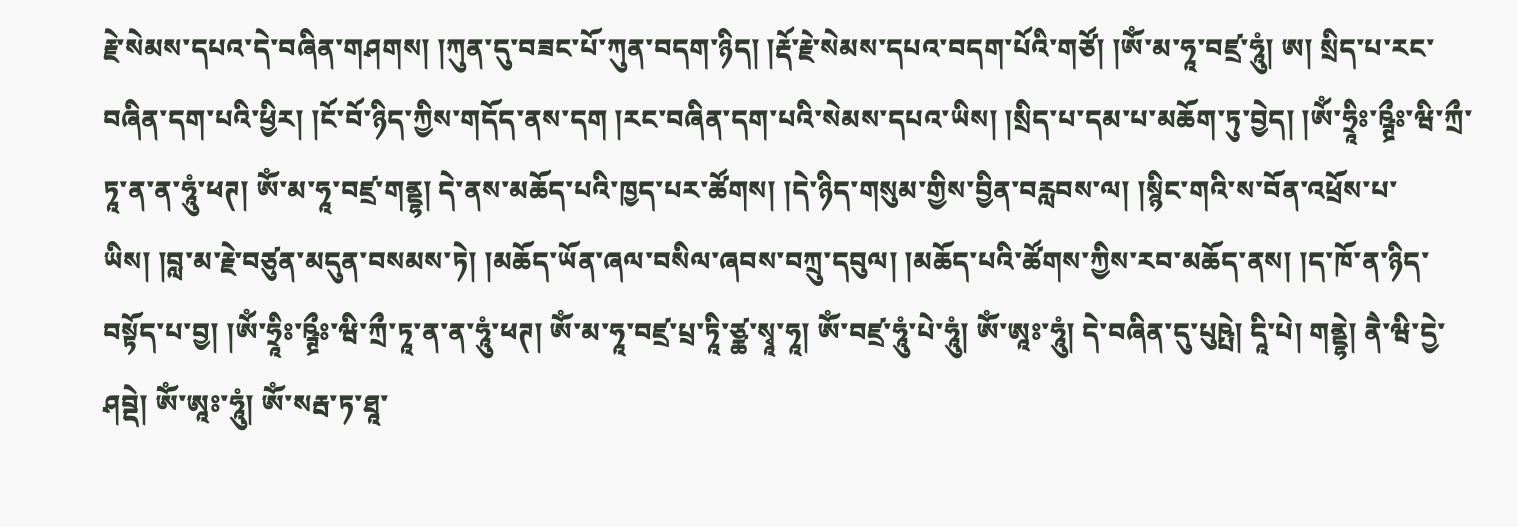རྗེ་སེམས་དཔའ་དེ་བཞིན་གཤགས། །ཀུན་དུ་བཟང་པོ་ཀུན་བདག་ཉིད། །རྡོ་རྗེ་སེམས་དཔའ་བདག་པོའི་གཙོ། །ཨོཾ་མ་ཧཱ་བཛྲ་ཧཱུཾ། ཨ། སྲིད་པ་རང་བཞིན་དག་པའི་ཕྱིར། །ངོ་བོ་ཉིད་ཀྱིས་གདོད་ནས་དག །རང་བཞིན་དག་པའི་སེམས་དཔའ་ཡིས། །སྲིད་པ་དམ་པ་མཆོག་ཏུ་བྱེད། །ཨོཾ་ཧྲཱིཿ་ཥྚྲྀཿ་ཝི་ཀྲྀ་ཏཱ་ན་ན་ཧཱུཾ་ཕཊ། ཨོཾ་མ་ཧཱ་བཛྲ་གནྡྷ། དེ་ནས་མཆོད་པའི་ཁྱད་པར་ཚོགས། །དེ་ཉིད་གསུམ་གྱིས་བྱིན་བརླབས་ལ། །སྙིང་གའི་ས་བོན་འཕྲོས་པ་ཡིས། །བླ་མ་རྗེ་བཙུན་མདུན་བསམས་ཏེ། །མཆོད་ཡོན་ཞལ་བསིལ་ཞབས་བཀྲུ་དབུལ། །མཆོད་པའི་ཚོགས་ཀྱིས་རབ་མཆོད་ནས། །ད་ཁོ་ན་ཉིད་བསྟོད་པ་བྱ། །ཨོཾ་ཧྲཱིཿ་ཥྚྲྀཿ་ཝི་ཀྲྀ་ཏཱ་ན་ན་ཧཱུཾ་ཕཊ། ཨོཾ་མ་ཧཱ་བཛྲ་པྲ་ཏཱི་ཙྪ་སྭཱ་ཧཱ། ཨོཾ་བཛྲ་ཧཱུཾ་པེ་ཧཱུཾ། ཨོཾ་ཨཱཿ་ཧཱུཾ། དེ་བཞིན་དུ་པུཥྤེ། དཱི་པེ། གནྡྷེ། ནཻ་ཝི་དྱེ་ཤབྡེ། ཨོཾ་ཨཱཿ་ཧཱུཾ། ཨོཾ་སརྦ་ཏ་ཐཱ་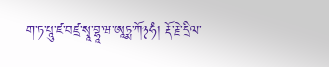ག་ཏ་པཱུ་ཛ་བཛྲ་སྭཱ་བྷཱ་ཝ་ཨཱཏྨ་ཀོ྅ཧཾ། རྡོ་རྗེ་དྲིལ་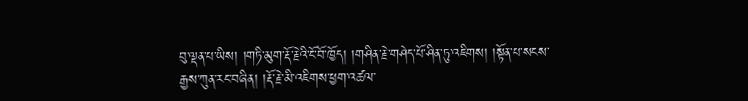བུ་ལྡན་པ་ཡིས། །གཏི་མུག་རྡོ་རྗེའི་ངོ་བོ་ཁྱོད། །གཤིན་རྗེ་གཤེད་པོ་ཤིན་ཏུ་འཇིགས། །སྟོན་པ་སངས་རྒྱས་ཀུན་རང་བཞིན། །རྡོ་རྗེ་མི་འཇིགས་ཕྱག་འཚལ་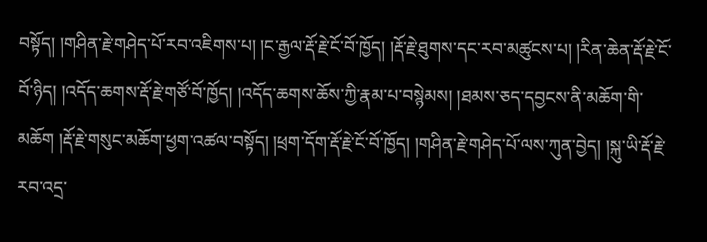བསྟོད། །གཤིན་རྗེ་གཤེད་པོ་རབ་འཇིགས་པ། །ང་རྒྱལ་རྡོ་རྗེ་ངོ་བོ་ཁྱོད། །རྡོ་རྗེ་ཐུགས་དང་རབ་མཚུངས་པ། །རིན་ཆེན་རྡོ་རྗེ་ངོ་བོ་ཉིད། །འདོད་ཆགས་རྡོ་རྗེ་གཙོ་བོ་ཁྱོད། །འདོད་ཆགས་ཆོས་ཀྱི་རྣམ་པ་བསྙེམས། །ཐམས་ཅད་དབྱངས་ནི་མཆོག་གི་མཆོག །རྡོ་རྗེ་གསུང་མཆོག་ཕྱག་འཚལ་བསྟོད། །ཕྲག་དོག་རྡོ་རྗེ་ངོ་བོ་ཁྱོད། །གཤིན་རྗེ་གཤེད་པོ་ལས་ཀུན་བྱེད། །སྐུ་ཡི་རྡོ་རྗེ་རབ་འདྲ་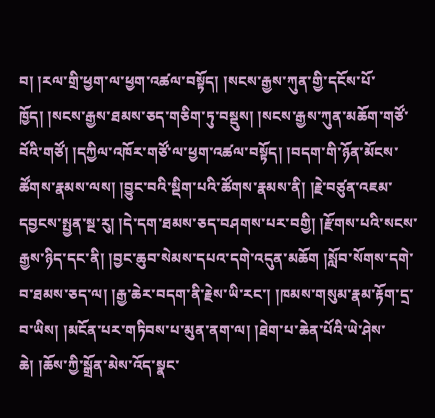བ། །རལ་གྲི་ཕྱག་ལ་ཕྱག་འཚལ་བསྟོད། །སངས་རྒྱས་ཀུན་གྱི་དངོས་པོ་ཁྱོད། །སངས་རྒྱས་ཐམས་ཅད་གཅིག་ཏུ་བསྡུས། །སངས་རྒྱས་ཀུན་མཆོག་གཙོ་བོའི་གཙོ། །དཀྱིལ་འཁོར་གཙོ་ལ་ཕྱག་འཚལ་བསྟོད། །བདག་གི་ཉོན་མོངས་ཚོགས་རྣམས་ལས། །བྱུང་བའི་སྡིག་པའི་ཚོགས་རྣམས་ནི། །རྗེ་བཙུན་འཇམ་དབྱངས་སྤྱན་སྔ་རུ། །དེ་དག་ཐམས་ཅད་བཤགས་པར་བགྱི། །རྫོགས་པའི་སངས་རྒྱས་ཉིད་དང་ནི། །བྱང་ཆུབ་སེམས་དཔའ་དགེ་འདུན་མཆོག །སློབ་སོགས་དགེ་བ་ཐམས་ཅད་ལ། །རྒྱ་ཆེར་བདག་ནི་རྗེས་ཡི་རང་། །ཁམས་གསུམ་རྣམ་རྟོག་དྲ་བ་ཡིས། །མངོན་པར་གཏིབས་པ་མུན་ནག་ལ། །ཐེག་པ་ཆེན་པོའི་ཡེ་ཤེས་ཆེ། །ཆོས་ཀྱི་སྒྲོན་མེས་འོད་སྣང་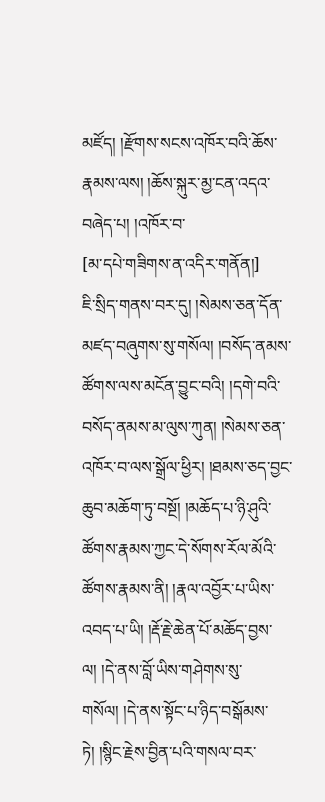མཛོད། །རྫོགས་སངས་འཁོར་བའི་ཆོས་རྣམས་ལས། །ཆོས་སྐུར་མྱ་ངན་འདའ་བཞེད་པ། །འཁོར་བ་
[མ་དཔེ་གཟིགས་ན་འདིར་གནོན།]
ཇི་སྲིད་གནས་བར་དུ། །སེམས་ཅན་དོན་མཛད་བཞུགས་སུ་གསོལ། །བསོད་ནམས་ཚོགས་ལས་མངོན་བྱུང་བའི། །དགེ་བའི་བསོད་ནམས་མ་ལུས་ཀུན། །སེམས་ཅན་འཁོར་བ་ལས་སྒྲོལ་ཕྱིར། །ཐམས་ཅད་བྱང་ཆུབ་མཆོག་ཏུ་བསྔོ། །མཆོད་པ་ཉི་ཤུའི་ཚོགས་རྣམས་ཀྱང་དེ་སོགས་རོལ་མོའི་ཚོགས་རྣམས་ནི། །རྣལ་འབྱོར་པ་ཡིས་འབད་པ་ཡི། །རྡོ་རྗེ་ཆེན་པོ་མཆོད་བྱས་ལ། །དེ་ནས་བློ་ཡིས་གཤེགས་སུ་གསོལ། །དེ་ནས་སྟོང་པ་ཉིད་བསྒོམས་ཏེ། །སྙིང་རྗེས་བྱིན་པའི་གསལ་བར་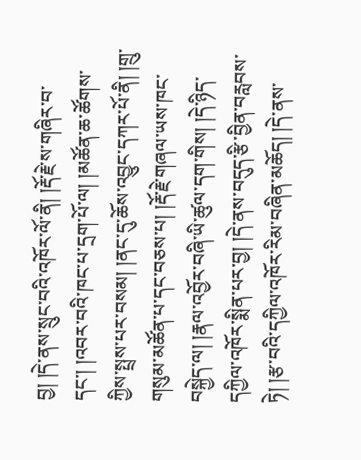བྱ། །དེ་ནས་སྲུང་བའི་འཁོར་ལོ་ནི། །རྡོ་རྗེ་ས་གཞིར་བ་དང་། །འབར་བའི་ཁང་པ་དྲག་པོ་ལ། །མཚོན་ཆ་ཚོགས་ཀྱིས་སྤྲས་པར་བསམ། །ནང་དུ་ཆོས་འབྱུང་དཀར་པོ་ནི། །གྲུ་གསུམ་མཚོན་པ་དང་བཅས་པ། །རྡོ་རྗེ་གཞལ་ཡས་ཁང་བསྐྱེད་ལ། །རྣལ་འབྱོར་བཞི་ཡི་ཚུལ་དག་གིས། །དེ་ཉིད་དཀྱིལ་འཁོར་སྨིན་པར་བྱ། །དེ་ནས་བདུད་རྩི་བྱིན་བརླབས་ཏེ། །རྩ་བའི་དཀྱིལ་འཁོར་རིམ་བཞིན་མཆོད། །དེ་ནས་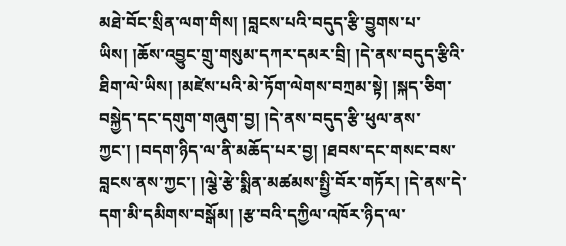མཐེ་བོང་སྲིན་ལག་གིས། །བླངས་པའི་བདུད་རྩི་བྱུགས་པ་ཡིས། །ཆོས་འབྱུང་གྲུ་གསུམ་དཀར་དམར་བྲི། །དེ་ནས་བདུད་རྩིའི་ཐིག་ལེ་ཡིས། །མཛེས་པའི་མེ་ཏོག་ལེགས་བཀྲམ་སྟེ། །སྐད་ཅིག་བསྐྱེད་དང་དགུག་གཞུག་བྱ། །དེ་ནས་བདུད་རྩི་ཕུལ་ནས་ཀྱང་། །བདག་ཉིད་ལ་ནི་མཆོད་པར་བྱ། །ཐབས་དང་གསང་བས་བླངས་ནས་ཀྱང་། །ལྕེ་རྩེ་སྨིན་མཚམས་སྤྱི་བོར་གཏོར། །དེ་ནས་དེ་དག་མི་དམིགས་བསྒོམ། །རྩ་བའི་དཀྱིལ་འཁོར་ཉིད་ལ་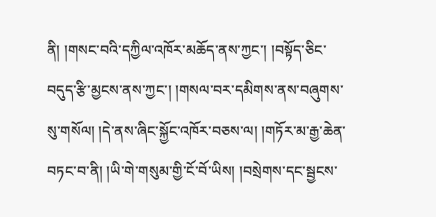ནི། །གསང་བའི་དཀྱིལ་འཁོར་མཆོད་ནས་ཀྱང་། །བསྟོད་ཅིང་བདུད་རྩི་མྱངས་ནས་ཀྱང་། །གསལ་བར་དམིགས་ནས་བཞུགས་སུ་གསོལ། །དེ་ནས་ཞིང་སྐྱོང་འཁོར་བཅས་ལ། །གཏོར་མ་རྒྱ་ཆེན་བཏང་བ་ནི། །ཡི་གེ་གསུམ་གྱི་ངོ་བོ་ཡིས། །བསྲེགས་དང་སྦྱངས་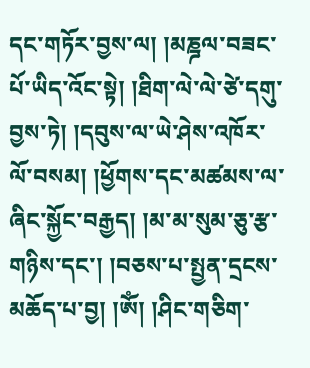དང་གཏོར་བྱས་ལ། །མཎྜལ་བཟང་པོ་ཡིད་འོང་སྟེ། །ཐིག་ལེ་ལེ་ཙེ་དགུ་བྱས་ཏེ། །དབུས་ལ་ཡེ་ཤེས་འཁོར་ལོ་བསམ། །ཕྱོགས་དང་མཚམས་ལ་ཞིང་སྐྱོང་བརྒྱད། །མ་མ་སུམ་ཅུ་རྩ་གཉིས་དང་། །བཅས་པ་སྤྱན་དྲངས་མཆོད་པ་བྱ། །ཨོཾ། །ཤིང་གཅིག་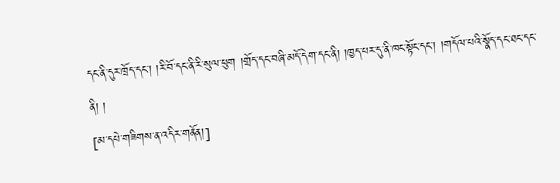དང་ནི་དུར་ཁྲོད་དང་། །རི་བོ་དང་ནི་རི་སུལ་ཕུག །གྲོད་དང་བཞི་མདོ་དེག་དང་ནི། །ཁྱད་པར་དུ་ནི་ཁང་སྟོང་དང་། །གདོལ་པའི་སྣོད་དང་ཐང་དང་ནི། །
[མ་དཔེ་གཟིགས་ན་འདིར་གནོན།]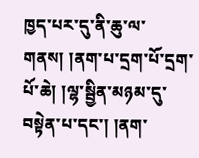ཁྱད་པར་དུ་ནི་ཆུ་ལ་གནས། །ནག་པ་དྲག་པོ་དྲག་པོ་ཆེ། །ལྷ་སྦྱིན་མཉམ་དུ་བསྟེན་པ་དང་། །ནག་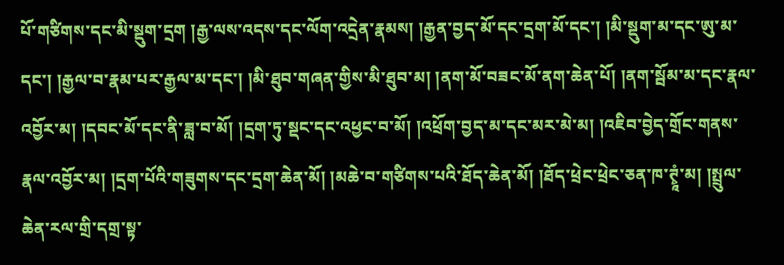པོ་གཙིགས་དང་མི་སྡུག་དྲག །རྒྱ་ལས་འདས་དང་ལོག་འདྲེན་རྣམས། །རྒྱན་བྱད་མོ་དང་དྲག་མོ་དང་། །མི་སྡུག་མ་དང་ཨུ་མ་དང་། །རྒྱལ་བ་རྣམ་པར་རྒྱལ་མ་དང་། །མི་ཐུབ་གཞན་གྱིས་མི་ཐུབ་མ། །ནག་མོ་བཟང་མོ་ནག་ཆེན་པོ། །ནག་སྦོམ་མ་དང་རྣལ་འབྱོར་མ། །དབང་མོ་དང་ནི་ཟླ་བ་མོ། །དྲག་ཏུ་སྡང་དང་འཕྱང་བ་མོ། །འཕྲོག་བྱད་མ་དང་མར་མེ་མ། །འཇིབ་བྱེད་གྲོང་གནས་རྣལ་འབྱོར་མ། །དྲག་པོའི་གཟུགས་དང་དྲག་ཆེན་མོ། །མཆེ་བ་གཙིགས་པའི་ཐོད་ཆེན་མོ། །ཐོད་ཕྲེང་ཕྲེང་ཅན་ཁ་ཊྭཱཾ་མ། །སྤྲུལ་ཆེན་རལ་གྲི་དགྲ་སྟ་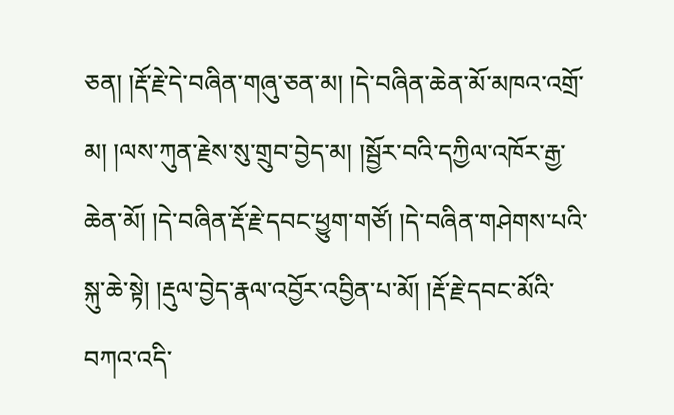ཅན། །རྡོ་རྗེ་དེ་བཞིན་གཞུ་ཅན་མ། །དེ་བཞིན་ཆེན་མོ་མཁའ་འགྲོ་མ། །ལས་ཀུན་རྗེས་སུ་གྲུབ་བྱེད་མ། །སྦྱོར་བའི་དཀྱིལ་འཁོར་རྒྱ་ཆེན་མོ། །དེ་བཞིན་རྡོ་རྗེ་དབང་ཕྱུག་གཙོ། །དེ་བཞིན་གཤེགས་པའི་སྐུ་ཆེ་སྟེ། །རྡུལ་བྱེད་རྣལ་འབྱོར་འབྱིན་པ་མོ། །རྡོ་རྗེ་དབང་མོའི་བཀའ་འདི་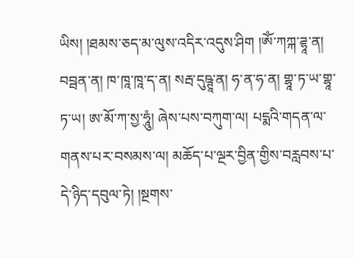ཡིས། །ཐམས་ཅད་མ་ལུས་འདིར་འདུས་ཤིག །ཨོཾ་ཀཀྐ་ཌྷཱ་ན། བབྦན་ན། ཁ་ཁཱ་ཁཱ་ད་ན། སརྦ་དུཥྚཱ་ན། ཧ་ན་ཧ་ན། གྷཱ་ཏ་ཡ་གྷཱ་ཏ་ཡ། ཨ་མོ་ཀ་སྱ་ཧཱུཾ། ཞེས་པས་བཀུག་ལ། པདྨའི་གདན་ལ་གནས་པར་བསམས་ལ། མཆོད་པ་ལྔར་བྱིན་གྱིས་བརླབས་པ་དེ་ཉིད་དབུལ་ཏེ། །སྔགས་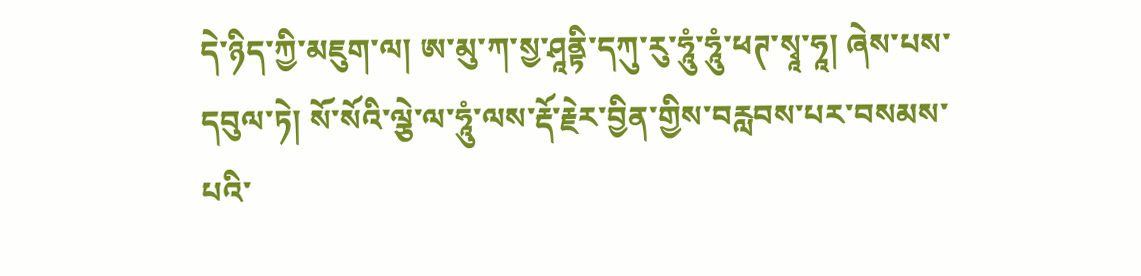དེ་ཉིད་ཀྱི་མཇུག་ལ། ཨ་མུ་ཀ་སྱ་ཤཱནྟི་དཀུ་རུ་ཧཱུཾ་ཧཱུཾ་ཕཊ་སྭཱ་ཧཱ། ཞེས་པས་དབུལ་ཏེ། སོ་སོའི་ལྕེ་ལ་ཧཱུཾ་ལས་རྡོ་རྗེར་བྱིན་གྱིས་བརླབས་པར་བསམས་པའི་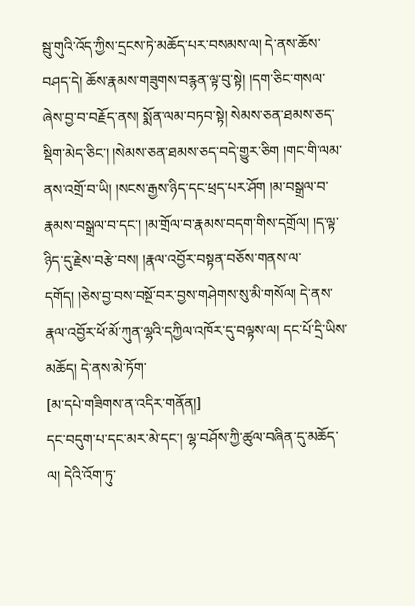སྦུ་གུའི་འོད་ཀྱིས་དྲངས་ཏེ་མཆོད་པར་བསམས་ལ། དེ་ནས་ཆོས་བཤད་དེ། ཆོས་རྣམས་གཟུགས་བརྙན་ལྟ་བུ་སྟེ། །དག་ཅིང་གསལ་ཞེས་བྱ་བ་བརྗོད་ནས། སྨོན་ལམ་བཏབ་སྟེ། སེམས་ཅན་ཐམས་ཅད་སྡིག་མེད་ཅིང་། །སེམས་ཅན་ཐམས་ཅད་བདེ་གྱུར་ཅིག །གང་གི་ལམ་ནས་འགྲོ་བ་ཡི། །སངས་རྒྱས་ཉིད་དང་ཕྲད་པར་ཤོག །མ་བསྒྲལ་བ་རྣམས་བསྒྲལ་བ་དང་། །མ་གྲོལ་བ་རྣམས་བདག་གིས་དགྲོལ། །ད་ལྟ་ཉིད་དུ་རྗེས་བརྩེ་བས། །རྣལ་འབྱོར་བསྟན་བཅོས་གནས་ལ་དགོད། །ཅེས་བྱ་བས་བསྔོ་བར་བྱས་གཤེགས་སུ་མི་གསོལ། དེ་ནས་རྣལ་འབྱོར་ཕོ་མོ་ཀུན་ལྷའི་དཀྱིལ་འཁོར་དུ་བལྟས་ལ། དང་པོ་དྲི་ཡིས་མཆོད། དེ་ནས་མེ་ཏོག་
[མ་དཔེ་གཟིགས་ན་འདིར་གནོན།]
དང་བདུག་པ་དང་མར་མེ་དང་། ལྷ་བཤོས་ཀྱི་ཚུལ་བཞིན་དུ་མཆོད་ལ། དེའི་འོག་ཏུ་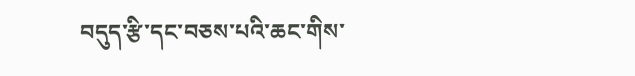བདུད་རྩི་དང་བཅས་པའི་ཆང་གིས་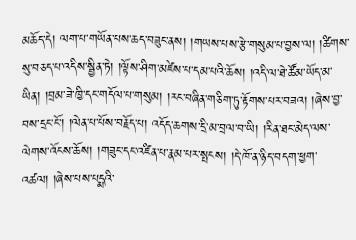མཆོད་དེ། ལག་པ་གཡོན་པས་ཆད་བཟུང་ནས། །གཡས་པས་རྩེ་གསུམ་པ་བྱས་ལ། །ཚིགས་སུ་བཅད་པ་འདིས་སྦྱིན་ཏེ། །ལྟོས་ཤིག་མཛེས་པ་དམ་པའི་ཆོས། །འདི་ལ་ཐེ་ཚོམ་ཡོད་མ་ཡིན། །བྲམ་ཟེ་ཁྱི་དང་གདོལ་པ་གསུམ། །རང་བཞིན་གཅིག་ཏུ་རྟོགས་པར་བཟའ། །ཞེས་བྱ་བས་དྲང་ངོ་། །ལེན་པ་པོས་བརྗོད་པ། འདོད་ཆགས་དྲི་མ་བྲལ་བ་ཡི། །རིན་ཐང་མེད་ལས་ལེགས་འོངས་ཆོས། །གཟུང་དང་འཛིན་པ་རྣམ་པར་སྤངས། །དེ་ཁོ་ན་ཉིད་བདག་ཕྱག་འཚལ། །ཞེས་པས་པདྨའི་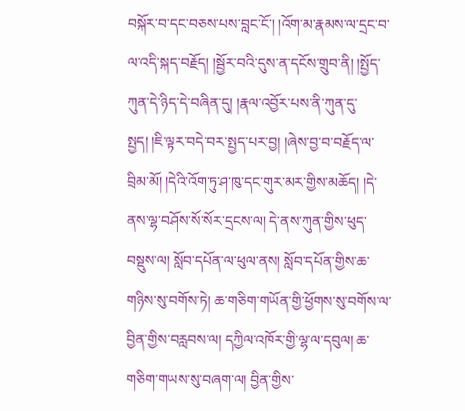བསྐོར་བ་དང་བཅས་པས་བླང་ངོ་། །འོག་མ་རྣམས་ལ་དྲང་བ་ལ་འདི་སྐད་བརྗོད། །སྦྱོར་བའི་དུས་ན་དངོས་གྲུབ་ནི། །སྤྱོད་ཀུན་དེ་ཉིད་དེ་བཞིན་དུ། །རྣལ་འབྱོར་པས་ནི་ཀུན་དུ་སྤྱད། །ཇི་ལྟར་བདེ་བར་སྤྱད་པར་བྱ། །ཞེས་བྱ་བ་བརྗོད་ལ་བྲིམ་མོ། །དེའི་འོག་ཏུ་ཤ་ཁུ་དང་གུར་མར་གྱིས་མཆོད། །དེ་ནས་ལྷ་བཤོས་སོ་སོར་དྲངས་ལ། དེ་ནས་ཀུན་གྱིས་ཕུད་བསྡུས་ལ། སློབ་དཔོན་ལ་ཕུལ་ནས། སློབ་དཔོན་གྱིས་ཆ་གཉིས་སུ་བགོས་ཏེ། ཆ་གཅིག་གཡོན་གྱི་ཕྱོགས་སུ་བགོས་ལ་བྱིན་གྱིས་བརླབས་ལ། དཀྱིལ་འཁོར་གྱི་ལྷ་ལ་དབུལ། ཆ་གཅིག་གཡས་སུ་བཞག་ལ། བྱིན་གྱིས་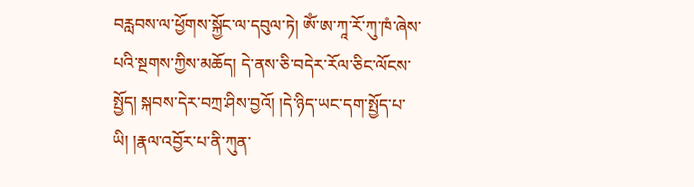བརླབས་ལ་ཕྱོགས་སྐྱོང་ལ་དབུལ་ཏེ། ཨོཾ་ཨ་ཀཱ་རོ་ཀུ་ཁཾ་ཞེས་པའི་སྔགས་ཀྱིས་མཆོད། དེ་ནས་ཅི་བདེར་རོལ་ཅིང་ལོངས་སྤྱོད། སྐབས་དེར་བཀྲ་ཤིས་བྱའོ། །དེ་ཉིད་ཡང་དག་སྤྱོད་པ་ཡི། །རྣལ་འབྱོར་པ་ནི་ཀུན་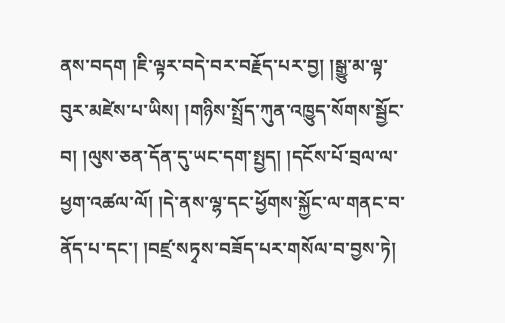ནས་བདག །ཇི་ལྟར་བདེ་བར་བརྗོད་པར་བྱ། །སྒྱུ་མ་ལྟ་བུར་མཛེས་པ་ཡིས། །གཉིས་སྤྲོད་ཀུན་འཁྱུད་སོགས་སྦྱོང་བ། །ལུས་ཅན་དོན་དུ་ཡང་དག་སྤྱད། །དངོས་པོ་བྲལ་ལ་ཕྱག་འཚལ་ལོ། །དེ་ནས་ལྷ་དང་ཕྱོགས་སྐྱོང་ལ་གནང་བ་ནོད་པ་དང་། །བཛྲ་སཏྭས་བཟོད་པར་གསོལ་བ་བྱས་ཏེ།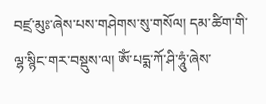བཛྲ་མུཿ་ཞེས་པས་གཤེགས་སུ་གསོལ། དམ་ཚིག་གི་ལྷ་སྙིང་གར་བསྡུས་ལ། ཨོཾ་པདྨ་ཀོ་ཤི་ཧཱུཾ་ཞེས་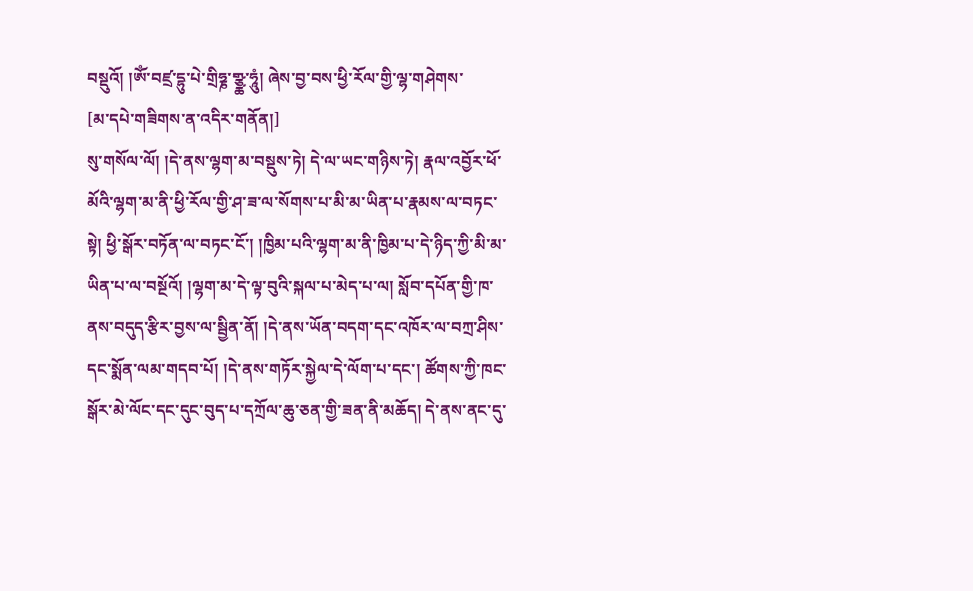བསྡུའོ། །ཨོཾ་བཛྲ་དྷུ་པེ་གྲིཧྞ་གྩྪ་ཧཱུཾ། ཞེས་བྱ་བས་ཕྱི་རོལ་གྱི་ལྷ་གཤེགས་
[མ་དཔེ་གཟིགས་ན་འདིར་གནོན།]
སུ་གསོལ་ལོ། །དེ་ནས་ལྷག་མ་བསྡུས་ཏེ། དེ་ལ་ཡང་གཉིས་ཏེ། རྣལ་འབྱོར་ཕོ་མོའི་ལྷག་མ་ནི་ཕྱི་རོལ་གྱི་ཤ་ཟ་ལ་སོགས་པ་མི་མ་ཡིན་པ་རྣམས་ལ་བཏང་སྟེ། ཕྱི་སྒོར་བཏོན་ལ་བཏང་ངོ་། །ཁྱིམ་པའི་ལྷག་མ་ནི་ཁྱིམ་པ་དེ་ཉིད་ཀྱི་མི་མ་ཡིན་པ་ལ་བསྔོའོ། །ལྷག་མ་དེ་ལྟ་བུའི་སྐལ་པ་མེད་པ་ལ། སློབ་དཔོན་གྱི་ཁ་ནས་བདུད་རྩིར་བྱས་ལ་སྦྱིན་ནོ། །དེ་ནས་ཡོན་བདག་དང་འཁོར་ལ་བཀྲ་ཤིས་དང་སྨོན་ལམ་གདབ་པོ། །དེ་ནས་གཏོར་སྐྱེལ་དེ་ལོག་པ་དང་། ཚོགས་ཀྱི་ཁང་སྒོར་མེ་ལོང་དང་དུང་བུད་པ་དཀྲོལ་ཆུ་ཅན་གྱི་ཟན་ནི་མཆོད། དེ་ནས་ནང་དུ་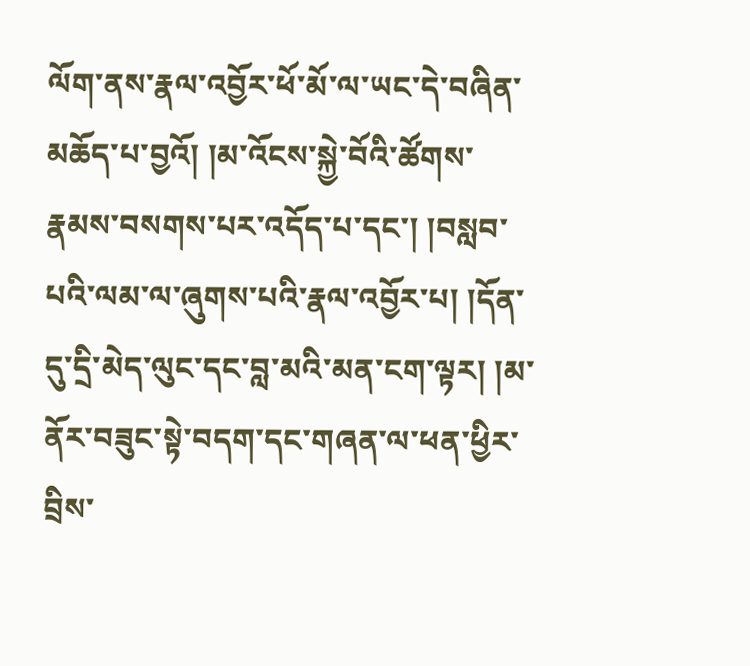ལོག་ནས་རྣལ་འབྱོར་ཕོ་མོ་ལ་ཡང་དེ་བཞིན་མཆོད་པ་བྱའོ། །མ་འོངས་སྐྱེ་བོའི་ཚོགས་རྣམས་བསགས་པར་འདོད་པ་དང་། །བསླབ་པའི་ལམ་ལ་ཞུགས་པའི་རྣལ་འབྱོར་པ། །དོན་དུ་དྲི་མེད་ལུང་དང་བླ་མའི་མན་ངག་ལྟར། །མ་ནོར་བཟུང་སྟེ་བདག་དང་གཞན་ལ་ཕན་ཕྱིར་བྲིས་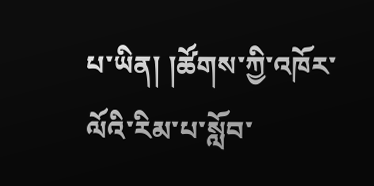པ་ཡིན། །ཚོགས་ཀྱི་འཁོར་ལོའི་རིམ་པ་སློབ་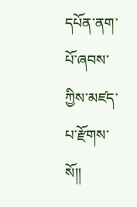དཔོན་ནག་པོ་ཞབས་ཀྱིས་མཛད་པ་རྫོགས་སོ།།